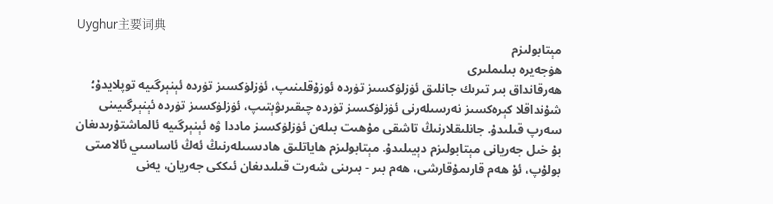Uyghur主要词典
مېتابولىزم
ھۈجەيرە بىلىملىرى
ھەرقانداق بىر تىرىك جانلىق ئۈزلۈكسىز تۈردە ئوزۇقلىنىپ، ئۈزلۈكسىز تۈردە ئېنېرگىيە توپلايدۇ؛ شۇنداقلا كېرەكسىز نەرسىلەرنى ئۈزلۈكسىز تۈردە چىقىرىۋېتىپ، ئۈزلۈكسىز تۈردە ئېنېرگىيىنى سەرپ قىلىدۇ. جانلىقلارنىڭ تاشقى مۇھىت بىلەن ئۈزلۈكسىز ماددا ۋە ئېنېرگىيە ئالماشتۇرىدىغان بۇ خىل جەريانى مېتابولىزم دېيىلىدۇ. مېتابولىزم ھاياتلىق ھادىسىلەرنىڭ ئەڭ ئاساسىي ئالامىتى بولۇپ، ئۇ ھەم قارىمۇقارشى، ھەم بىر - بىرىنى شەرت قىلىدىغان ئىككى جەريان، يەنى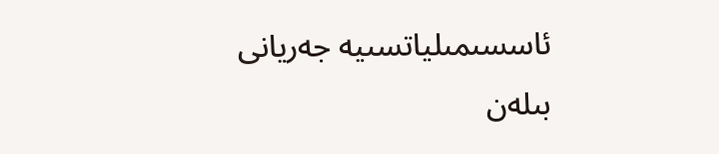ئاسسىمىلياتسىيە جەريانى بىلەن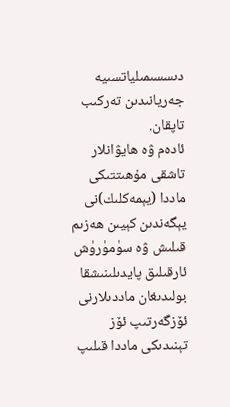دىسسىمىلياتسىيە جەريانىدىن تەركىب تاپقان.
ئادەم ۋە ھايۋانلار تاشقى مۇھىتتىكى ماددا (يېمەكلىك)نى يېگەندىن كېيىن ھەزىم قىلىش ۋە سۈمۈرۈش ئارقىلىق پايدىلىنىشقا بولىدىغان ماددىلارنى ئۆزگەرتىپ ئۆز تېنىدىكى ماددا قىلىپ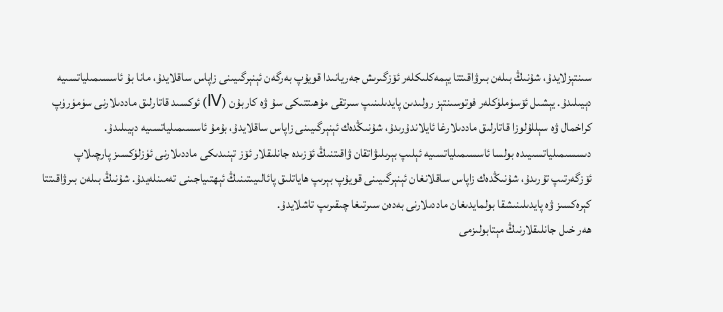سىنتېزلايدۇ، شۇنىڭ بىلەن بىرۋاقىتتا يېمەكلىكلەر ئۆزگىرىش جەريانىدا قويۇپ بەرگەن ئېنېرگىيىنى زاپاس ساقلايدۇ، مانا بۇ ئاسسىمىلياتسىيە دېيىلىدۇ. يېشىل ئۆسۈملۈكلەر فوتوسىنتېز رولىدىن پايدىلىنىپ سىرتقى مۇھىتتىكى سۇ ۋە كاربۇن (Ⅳ) ئوكسىد قاتارلىق ماددىلارنى سۈمۈرۈپ كراخمال ۋە سېللۇلوزا قاتارلىق ماددىلارغا ئايلاندۇرىدۇ، شۇنىڭدەك ئېنېرگىيىنى زاپاس ساقلايدۇ، بۇمۇ ئاسسىمىلياتسىيە دېيىلىدۇ. دىسسىمىلياتسىيىدە بولسا ئاسسىمىلياتسىيە ئېلىپ بېرىلىۋاتقان ۋاقىتنىڭ ئۆزىدە جانلىقلار ئۆز تېنىدىكى ماددىلارنى ئۈزلۈكسىز پارچىلاپ ئۆزگەرتىپ تۇرىدۇ، شۇنىڭدەك زاپاس ساقلانغان ئېنېرگىيىنى قويۇپ بېرىپ ھاياتلىق پائالىيىتىنىڭ ئېھتىياجىنى تەمىنلەيدۇ. شۇنىڭ بىلەن بىرۋاقىتتا كېرەكسىز ۋە پايدىلىنىشقا بولمايدىغان ماددىلارنى بەدەن سىرتىغا چىقىرىپ تاشلايدۇ.
ھەر خىل جانلىقلارنىڭ مېتابولىزمى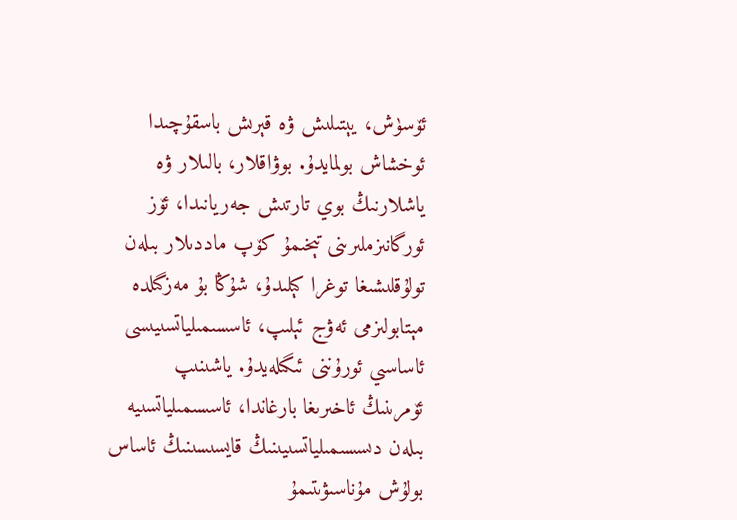ئۆسۈش، يېتىلىش ۋە قېرىش باسقۇچىدا ئوخشاش بولمايدۇ. بوۋاقلار، بالىلار ۋە ياشلارنىڭ بوي تارتىش جەريانىدا، ئۆز ئورگانىزملىرىنى تېخىمۇ كۆپ ماددىلار بىلەن تولۇقلىشىغا توغرا كېلىدۇ، شۇڭا بۇ مەزگىلدە مېتابولىزمى ئەۋج ئېلىپ، ئاسسىمىلياتسىيىسى ئاساسىي ئورۇننى ئىگىلەيدۇ. ياشىنىپ ئۆمرىنىڭ ئاخىرىغا بارغاندا، ئاسسىمىلياتسىيە بىلەن دىسسىمىلياتسىيىنىڭ قايسىسىنىڭ ئاساس بولۇش مۇناسىۋىتىمۇ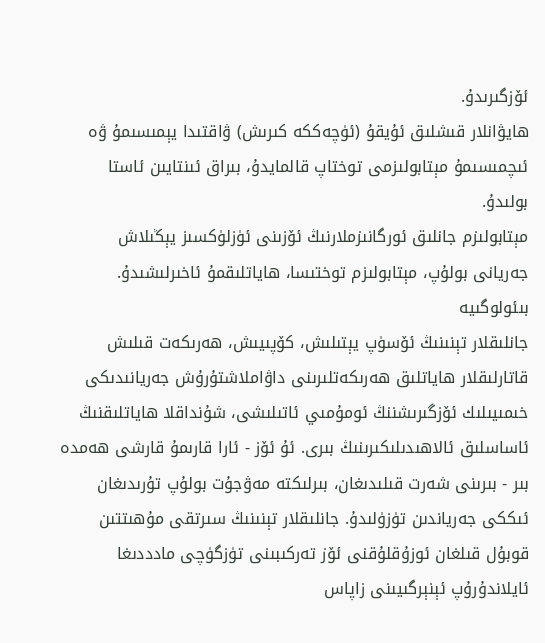ئۆزگىرىدۇ.
ھايۋانلار قىشلىق ئۇيقۇ (ئۈچەككە كىرىش) ۋاقتىدا يېمىسىمۇ ۋە ئىچمىسىمۇ مېتابولىزمى توختاپ قالمايدۇ، بىراق ئىنتايىن ئاستا بولىدۇ.
مېتابولىزم جانلىق ئورگانىزملارنىڭ ئۆزىنى ئۈزلۈكسىز يېڭىلاش جەريانى بولۇپ، مېتابولىزم توختىسا، ھاياتلىقمۇ ئاخىرلىشىدۇ.
بىئولوگىيە
جانلىقلار تېنىنىڭ ئۆسۈپ يېتىلىش، كۆپىيىش، ھەرىكەت قىلىش قاتارلىقلار ھاياتلىق ھەرىكەتلىرىنى داۋاملاشتۇرۇش جەريانىدىكى خىمىيىلىك ئۆزگىرىشننڭ ئومۇمىي ئاتىلىشى، شۇنداقلا ھاياتلىقنىڭ ئاساسلىق ئالاھىدىلىكىرىنىڭ بىرى. ئۇ ئۆز - ئارا قارىمۇ قارشى ھەمدە بىر - بىرىنى شەرت قىلىدىغان، بىرلىكتە مەۋجۇت بولۇپ تۇرىدىغان ئىككى جەرياندىن تۈزۈلىدۇ. جانلىقلار تېنىنىڭ سىرتقى مۇھىتتىن قوبۇل قىلغان ئوزۇقلۇقنى ئۆز تەركىبىنى تۈزگۈچى مادددىغا ئايلاندۇرۇپ ئېنېرگىيىنى زاپاس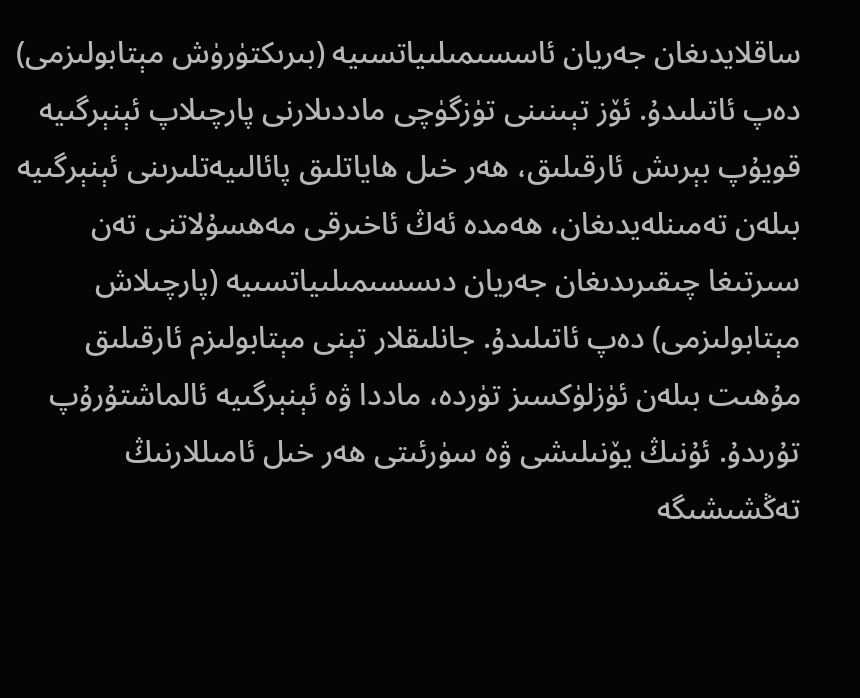ساقلايدىغان جەريان ئاسسىمىلىياتسىيە (بىرىكتۈرۈش مېتابولىزمى) دەپ ئاتىلىدۇ. ئۆز تېىنىنى تۈزگۈچى ماددىلارنى پارچىلاپ ئېنېرگىيە قويۇپ بېرىش ئارقىلىق، ھەر خىل ھاياتلىق پائالىيەتلىرىنى ئېنېرگىيە بىلەن تەمىنلەيدىغان، ھەمدە ئەڭ ئاخىرقى مەھسۇلاتنى تەن سىرتىغا چىقىرىدىغان جەريان دىسسىمىلىياتسىيە (پارچىلاش مېتابولىزمى) دەپ ئاتىلىدۇ. جانلىقلار تېنى مېتابولىزم ئارقىلىق مۇھىت بىلەن ئۈزلۈكسىز تۈردە، ماددا ۋە ئېنېرگىيە ئالماشتۇرۇپ تۇرىدۇ. ئۇنىڭ يۆنىلىشى ۋە سۈرئىتى ھەر خىل ئامىللارنىڭ تەڭشىشىگە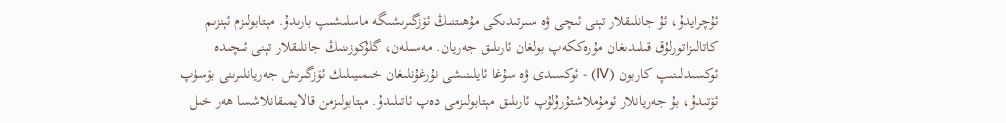ئۇچرايدۇ، ئۇ جانلىقلار تېنى ئىچى ۋە سىرتىدىكى مۇھىتنىڭ ئۆزگىرىشىگە ماسلىشىپ بارىدۇ. مېتابولىزم ئېنزىم كاتالىزاتورلۇق قىلىدىغان مۇرەككەپ بولغان ئارىلىق جەريان. مەسىلەن، گلۇكوزىنىڭ جانلىقلار تېنى ئىچىدە ئوكسىدلىنىپ كاربون (Ⅳ) - ئوكسىدى ۋە سۇغا ئايلىنىشى نۇرغۇنلىغان خىمىيىلىك ئۆزگىرىش جەريانلىرىنى بۆسۈپ ئۆتىدۇ، بۇ جەريانلار ئومۇملاشتۇرۇلۇپ ئارىلىق مېتابولىزمى دەپ ئاتىلىدۇ. مېتابولىزمن قالايمىقانلاشسا ھەر خىل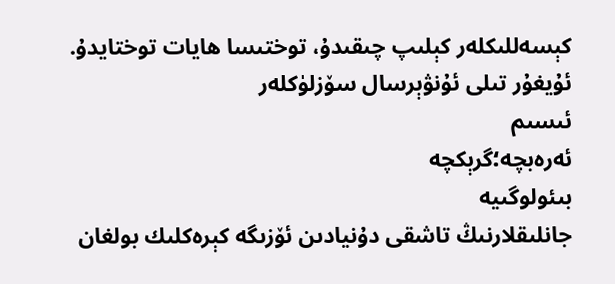كېسەللىكلەر كېلىپ چىقىدۇ، توختىسا ھايات توختايدۇ.
ئۇيغۇر تىلى ئۇنۋېرسال سۆزلۈكلەر
ئىسىم
ئەرەبچە؛گرېكچە
بىئولوگىيە
جانلىقلارنىڭ تاشقى دۇنيادىن ئۆزىگە كېرەكلىك بولغان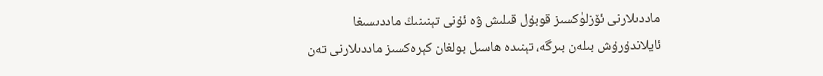ماددىلارنى ئۆزلۈكسىز قوبۇل قىلىش ۋە ئۇنى تېنىنىڭ ماددىسىغا ئايلاندۇرۇش بىلەن بىرگە، تېنىدە ھاسىل بولغان كېرەكسىز ماددىلارنى تەن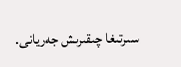سىرتىغا چىقىرىش جەريانى.